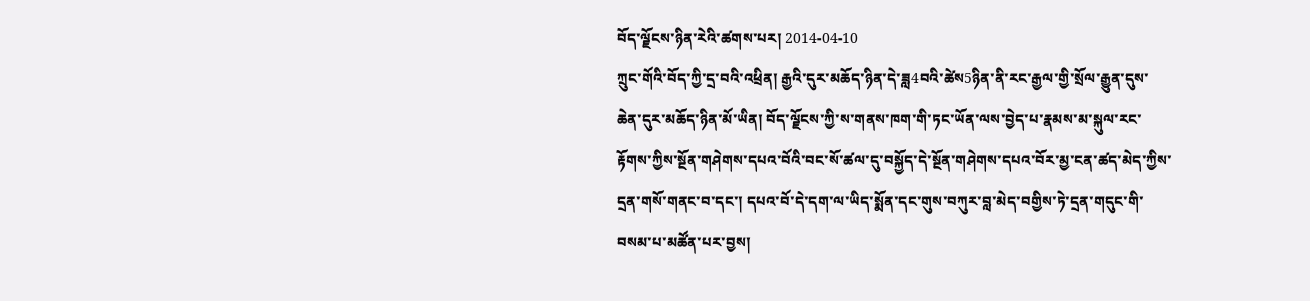བོད་ལྗོངས་ཉིན་རེའི་ཚགས་པར། 2014-04-10
ཀྲུང་གོའི་བོད་ཀྱི་དྲ་བའི་འཕྲིན། རྒྱའི་དུར་མཆོད་ཉིན་དེ་ཟླ4བའི་ཚེས5ཉིན་ནི་རང་རྒྱལ་གྱི་སྲོལ་རྒྱུན་དུས་ཆེན་དུར་མཆོད་ཉིན་མོ་ཡིན། བོད་ལྗོངས་ཀྱི་ས་གནས་ཁག་གི་ཏང་ཡོན་ལས་བྱེད་པ་རྣམས་མ་སྐུལ་རང་རྟོགས་ཀྱིས་སྔོན་གཤེགས་དཔའ་བོའི་བང་སོ་ཚལ་དུ་བསྐྱོད་དེ་སྔོན་གཤེགས་དཔའ་བོར་མྱ་ངན་ཚད་མེད་ཀྱིས་དྲན་གསོ་གནང་བ་དང་། དཔའ་བོ་དེ་དག་ལ་ཡིད་སྨོན་དང་གུས་བཀུར་བླ་མེད་བགྱིས་ཏེ་དྲན་གདུང་གི་བསམ་པ་མཚོན་པར་བྱས།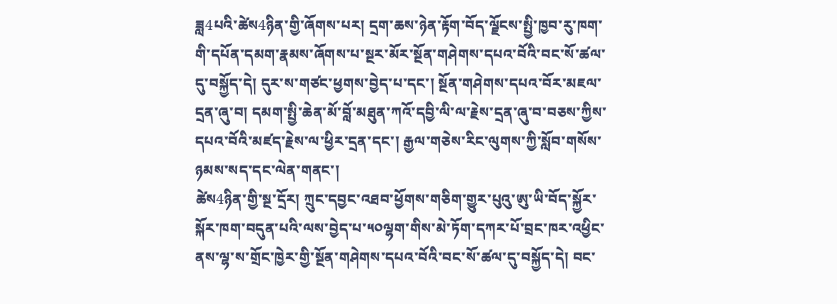ཟླ4པའི་ཚེས4ཉིན་གྱི་ཞོགས་པར། དྲག་ཆས་ཉེན་རྟོག་བོད་ལྗོངས་སྤྱི་ཁྱབ་རུ་ཁག་གི་དཔོན་དམག་རྣམས་ཞོགས་པ་སྔར་མོར་སྔོན་གཤེགས་དཔའ་བོའི་བང་སོ་ཚལ་དུ་བསྐྱོད་དེ། དུར་ས་གཙང་ཕྱགས་བྱེད་པ་དང་། སྔོན་གཤེགས་དཔའ་བོར་མཇལ་དྲན་ཞུ་བ། དམག་སྤྱི་ཆེན་མོ་བློ་མཐུན་ཀའོ་དབྱི་ལི་ལ་རྗེས་དྲན་ཞུ་བ་བཅས་ཀྱིས་དཔའ་བོའི་མཛད་རྗེས་ལ་ཕྱིར་དྲན་དང་། རྒྱལ་གཅེས་རིང་ལུགས་ཀྱི་སློབ་གསོས་ཉམས་སད་དང་ལེན་གནང་།
ཚེས4ཉིན་གྱི་སྔ་དྲོར། ཀྲུང་དབྱང་འཐབ་ཕྱོགས་གཅིག་གྱུར་པུའུ་ཨུ་ཡི་བོད་སྐྱོར་སྐོར་ཁག་བདུན་པའི་ལས་བྱེད་པ་༥༠ལྷག་གིས་མེ་ཏོག་དཀར་པོ་བྲང་ཁར་འཕྱིང་ནས་ལྷ་ས་གྲོང་ཁྱེར་གྱི་སྔོན་གཤེགས་དཔའ་བོའི་བང་སོ་ཚལ་དུ་བསྐྱོད་དེ། བང་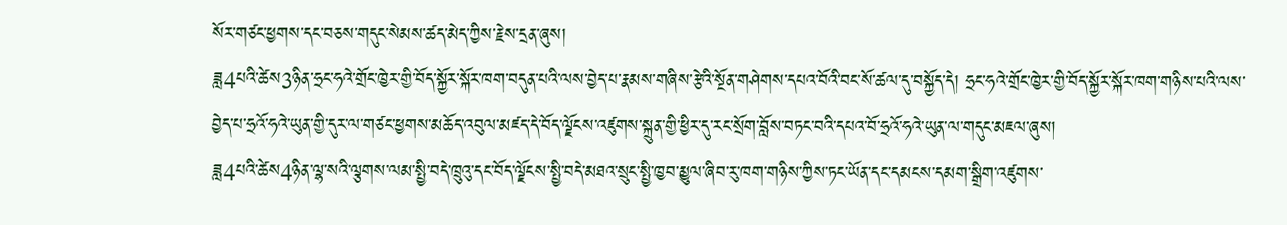སོར་གཙང་ཕྱགས་དང་བཅས་གདུང་སེམས་ཚད་མེད་ཀྱིས་རྗེས་དྲན་ཞུས།
ཟླ4པའི་ཚེས3ཉིན་ཧྲང་ཧའེ་གྲོང་ཁྱེར་གྱི་བོད་སྐྱོར་སྐོར་ཁག་བདུན་པའི་ལས་བྱེད་པ་རྣམས་གཞིས་རྩེའི་སྔོན་གཤེགས་དཔའ་བོའི་བང་སོ་ཚལ་དུ་བསྐྱོད་དེ། ཧྲང་ཧའེ་གྲོང་ཁྱེར་གྱི་བོད་སྐྱོར་སྐོར་ཁག་གཉིས་པའི་ལས་བྱེད་པ་ཧྲའོ་ཧའེ་ཡུན་གྱི་དུར་ལ་གཙང་ཕྱགས་མཆོད་འབུལ་མཛད་དེ་བོད་ལྗོངས་འཛུགས་སྐྲུན་གྱི་ཕྱིར་དུ་རང་སྲོག་བློས་བཏང་བའི་དཔའ་བོ་ཧྲའོ་ཧའེ་ཡུན་ལ་གདུང་མཇལ་ཞུས།
ཟླ4པའི་ཚེས4ཉིན་ལྷ་སའི་ལྕགས་ལམ་སྤྱི་བདེ་ཁྲུའུ་དང་བོད་ལྗོངས་སྤྱི་བདེ་མཐའ་སྲུང་སྤྱི་ཁྱབ་མྱུལ་ཞིབ་རུ་ཁག་གཉིས་ཀྱིས་ཏང་ཡོན་དང་དམངས་དམག་སྒྲིག་འཛུགས་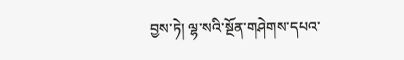བྱས་ཏེ། ལྷ་སའི་སྔོན་གཤེགས་དཔའ་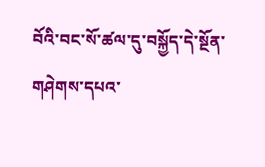བོའི་བང་སོ་ཚལ་དུ་བསྐྱོད་དེ་སྔོན་གཤེགས་དཔའ་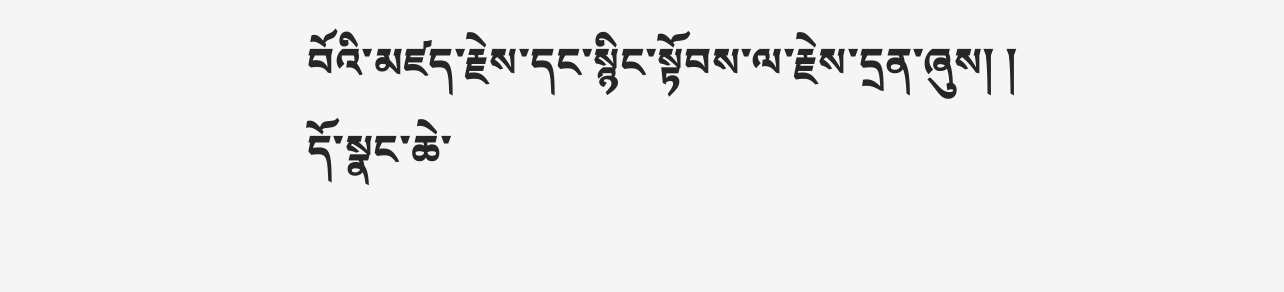བོའི་མཛད་རྗེས་དང་སྙིང་སྟོབས་ལ་རྗེས་དྲན་ཞུས། །
དོ་སྣང་ཆེ་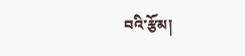བའི་རྩོམ།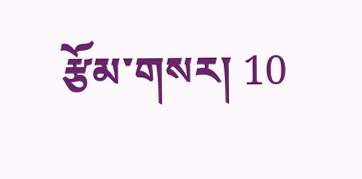རྩོམ་གསར། 10